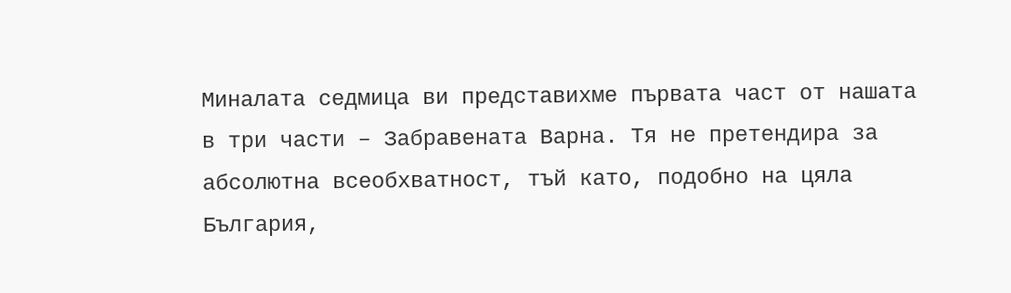Миналата седмица ви представихме първата част от нашата в три части – Забравената Варна. Тя не претендира за абсолютна всеобхватност, тъй като, подобно на цяла България,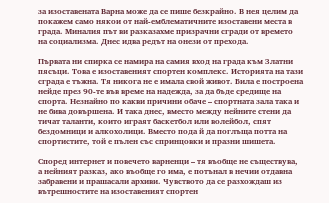за изоставената Варна може да се пише безкрайно. В нея целим да покажем само някои от най-емблематичните изоставени места в града. Миналия път ви разказахме призрачни сгради от времето на социализма. Днес идва редът на онези от прехода.

Първата ни спирка се намира на самия вход на града към Златни пясъци. Това е изоставеният спортен комплекс. Историята на тази сграда е тъжна. Тя никога не е имала свой живот. Била е построена нейде през 90-те във време на надежда, за да бъде средище на спорта. Незнайно по какви причини обаче – спортната зала така и не бива довършена. И така днес, вместо между нейните стени да тичат таланти, които играят баскетбол или волейбол, спят бездомници и алкохолици. Вместо пода й да поглъща потта на спортистите, той е пълен със спринцовки и празни шишета.

Според интернет и повечето варненци – тя въобще не съществува, а нейният разказ, ако въобще го има, е потънал в нечии отдавна забравени и прашасали архиви. Чувството да се разхождаш из вътрешностите на изоставеният спортен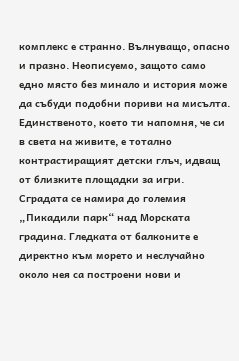комплекс е странно. Вълнуващо, опасно и празно. Неописуемо, защото само едно място без минало и история може да събуди подобни пориви на мисълта. Единственото, което ти напомня, че си в света на живите, е тотално контрастиращият детски глъч, идващ от близките площадки за игри. Сградата се намира до големия „Пикадили парк“ над Морската градина. Гледката от балконите е директно към морето и неслучайно около нея са построени нови и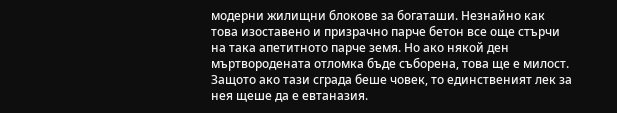модерни жилищни блокове за богаташи. Незнайно как това изоставено и призрачно парче бетон все още стърчи на така апетитното парче земя. Но ако някой ден мъртвородената отломка бъде съборена, това ще е милост. Защото ако тази сграда беше човек, то единственият лек за нея щеше да е евтаназия.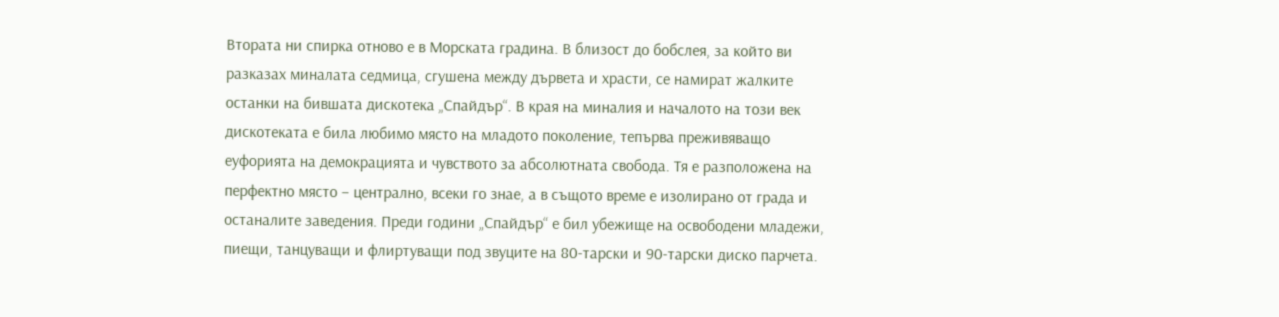Втората ни спирка отново е в Морската градина. В близост до бобслея, за който ви разказах миналата седмица, сгушена между дървета и храсти, се намират жалките останки на бившата дискотека „Спайдър“. В края на миналия и началото на този век дискотеката е била любимо място на младото поколение, тепърва преживяващо еуфорията на демокрацията и чувството за абсолютната свобода. Тя е разположена на перфектно място – централно, всеки го знае, а в същото време е изолирано от града и останалите заведения. Преди години „Спайдър“ е бил убежище на освободени младежи, пиещи, танцуващи и флиртуващи под звуците на 80-тарски и 90-тарски диско парчета.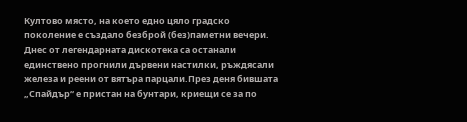Култово място, на което едно цяло градско поколение е създало безброй (без)паметни вечери. Днес от легендарната дискотека са останали единствено прогнили дървени настилки, ръждясали железа и реени от вятъра парцали.През деня бившата „Спайдър“ е пристан на бунтари, криещи се за по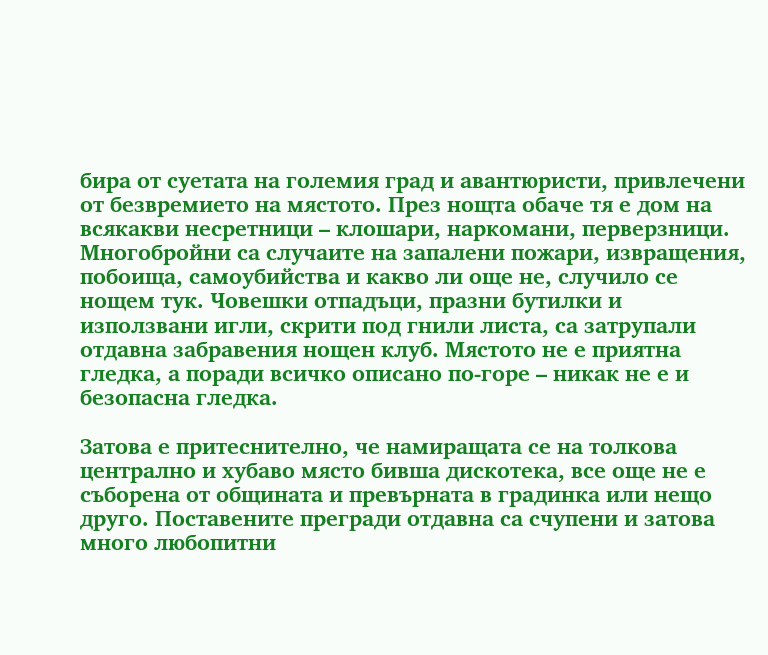бира от суетата на големия град и авантюристи, привлечени от безвремието на мястото. През нощта обаче тя е дом на всякакви несретници – клошари, наркомани, перверзници. Многобройни са случаите на запалени пожари, извращения, побоища, самоубийства и какво ли още не, случило се нощем тук. Човешки отпадъци, празни бутилки и използвани игли, скрити под гнили листа, са затрупали отдавна забравения нощен клуб. Мястото не е приятна гледка, а поради всичко описано по-горе – никак не е и безопасна гледка.

Затова е притеснително, че намиращата се на толкова централно и хубаво място бивша дискотека, все още не е съборена от общината и превърната в градинка или нещо друго. Поставените прегради отдавна са счупени и затова много любопитни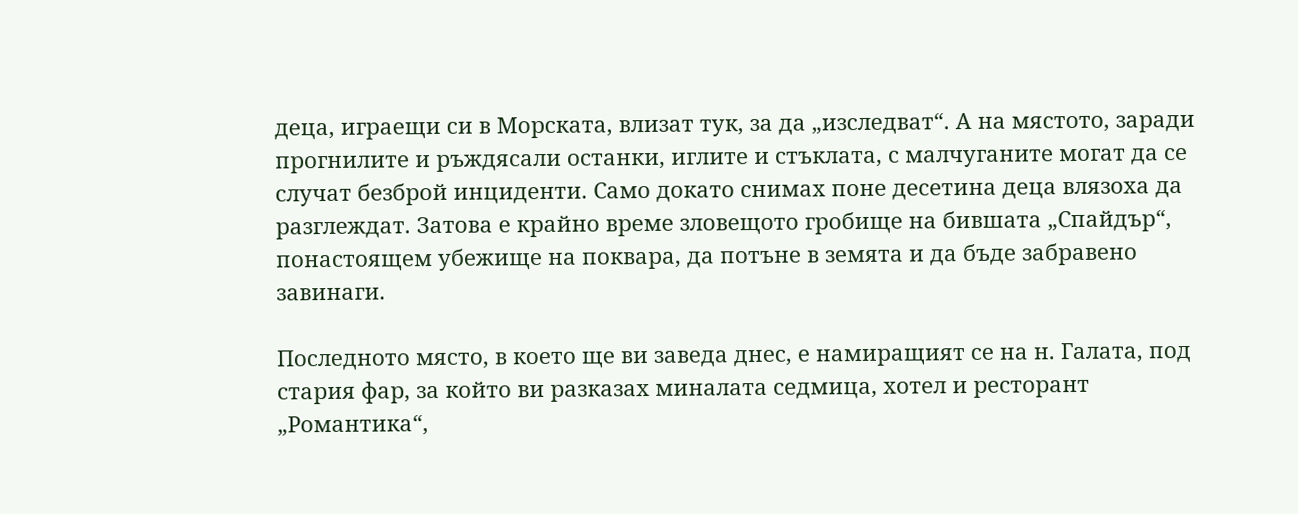деца, играещи си в Морската, влизат тук, за да „изследват“. А на мястото, заради прогнилите и ръждясали останки, иглите и стъклата, с малчуганите могат да се случат безброй инциденти. Само докато снимах поне десетина деца влязоха да разглеждат. Затова е крайно време зловещото гробище на бившата „Спайдър“, понастоящем убежище на поквара, да потъне в земята и да бъде забравено завинаги.

Последното място, в което ще ви заведа днес, е намиращият се на н. Галата, под стария фар, за който ви разказах миналата седмица, хотел и ресторант „Романтика“,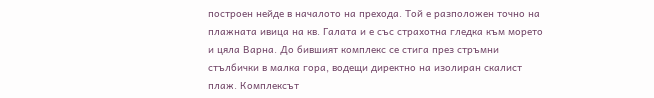построен нейде в началото на прехода. Той е разположен точно на плажната ивица на кв. Галата и е със страхотна гледка към морето и цяла Варна. До бившият комплекс се стига през стръмни стълбички в малка гора, водещи директно на изолиран скалист плаж. Комплексът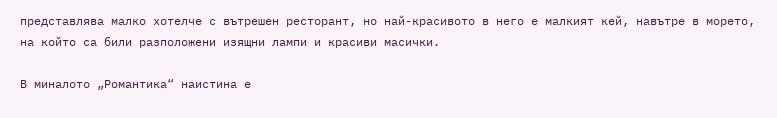представлява малко хотелче с вътрешен ресторант, но най-красивото в него е малкият кей, навътре в морето, на който са били разположени изящни лампи и красиви масички.

В миналото „Романтика“ наистина е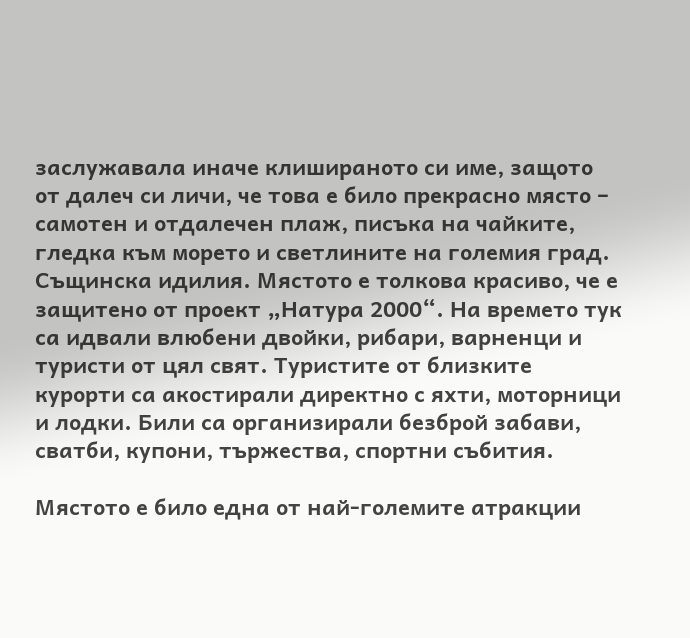заслужавала иначе клишираното си име, защото от далеч си личи, че това е било прекрасно място – самотен и отдалечен плаж, писъка на чайките, гледка към морето и светлините на големия град. Същинска идилия. Мястото е толкова красиво, че е защитено от проект „Натура 2000“. На времето тук са идвали влюбени двойки, рибари, варненци и туристи от цял свят. Туристите от близките курорти са акостирали директно с яхти, моторници и лодки. Били са организирали безброй забави, сватби, купони, тържества, спортни събития.

Мястото е било една от най-големите атракции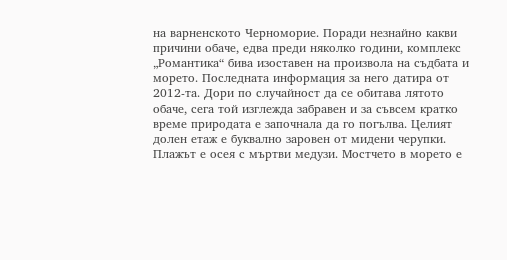на варненското Черноморие. Поради незнайно какви причини обаче, едва преди няколко години, комплекс „Романтика“ бива изоставен на произвола на съдбата и морето. Последната информация за него датира от 2012-та. Дори по случайност да се обитава лятото обаче, сега той изглежда забравен и за съвсем кратко време природата е започнала да го погълва. Целият долен етаж е буквално заровен от мидени черупки. Плажът е осея с мъртви медузи. Мостчето в морето е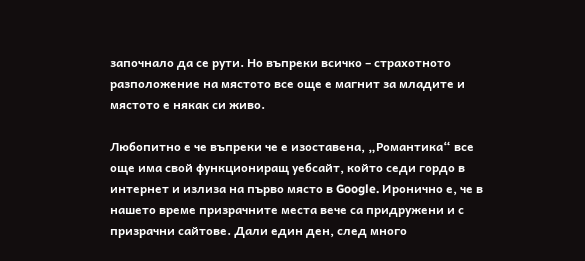започнало да се рути. Но въпреки всичко – страхотното разположение на мястото все още е магнит за младите и мястото е някак си живо.

Любопитно е че въпреки че е изоставена, „Романтика“ все още има свой функциониращ уебсайт, който седи гордо в интернет и излиза на първо място в Google. Иронично е, че в нашето време призрачните места вече са придружени и с призрачни сайтове. Дали един ден, след много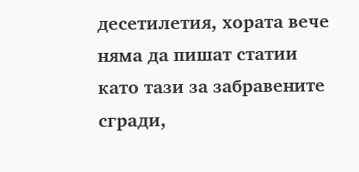десетилетия, хората вече няма да пишат статии като тази за забравените сгради,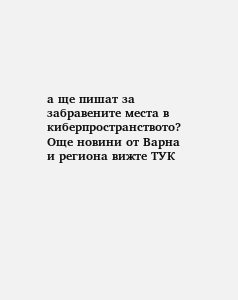а ще пишат за забравените места в киберпространството?
Още новини от Варна и региона вижте ТУК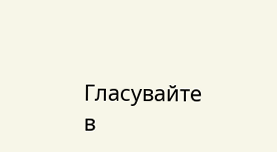Гласувайте в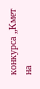конкурса „Кмет на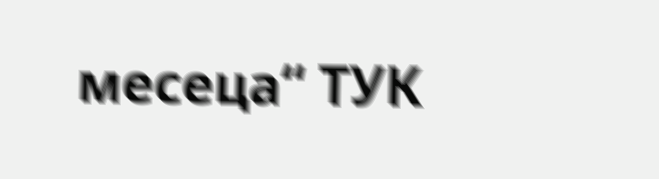месеца“ ТУК